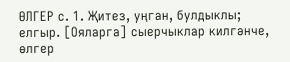ӨЛГЕР с. 1. Җитез, уңган, булдыклы; елгыр. [Ояларга] сыерчыклар килгәнче, өлгер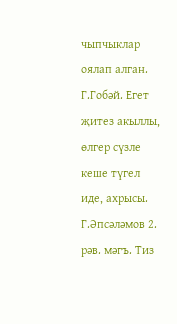чыпчыклар оялап алган. Г.Гобәй. Егет җитез акыллы, өлгер сүзле кеше түгел иде, ахрысы. Г.Әпсәләмов 2. рәв. мәгъ. Тиз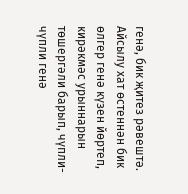генә, бик җитез рәвештә. Айсылу хат өстеннән бик өлгер генә күзен йөртеп, кирәкмәс урыннарын төшергәли барып, чүпли-чүпли генә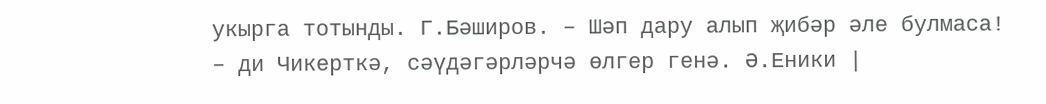укырга тотынды. Г.Бәширов. ‒ Шәп дару алып җибәр әле булмаса! – ди Чикерткә, сәүдәгәрләрчә өлгер генә. Ә.Еники |